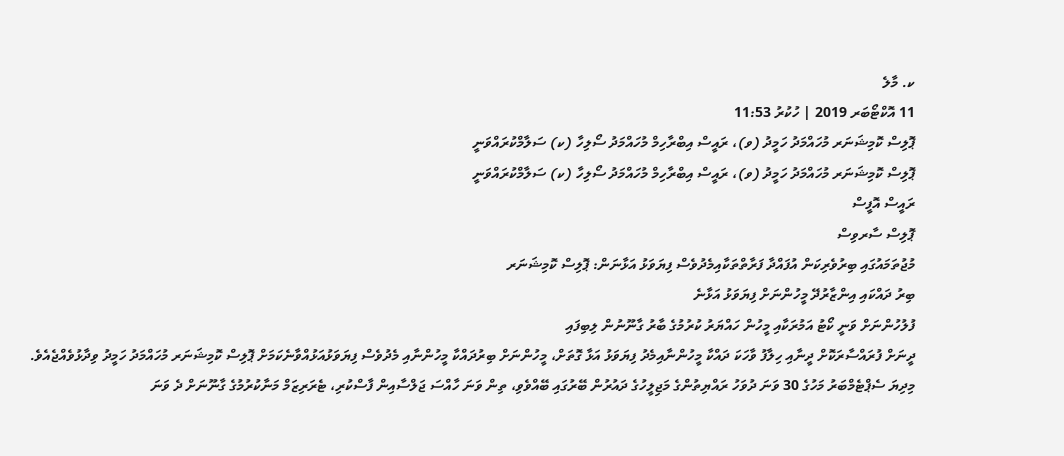ކ. މާލެ
11 އޮކްޓޯބަރ 2019 | ހުކުރު 11:53
ޕޮލިސް ކޮމިޝަނަރ މުހައްމަދު ހަމީދު (ވ)، ރައީސް އިބްރާހިމް މުހައްމަދު ސޯލިހާ (ކ) ސަލާމްކުރައްވަނީ
ޕޮލިސް ކޮމިޝަނަރ މުހައްމަދު ހަމީދު (ވ)، ރައީސް އިބްރާހިމް މުހައްމަދު ސޯލިހާ (ކ) ސަލާމްކުރައްވަނީ
ރައީސް އޮފީސް
ޕޮލިސް ސާރވިސް
މުޖުތަމައުގައި ބިރުވެރިކަން އުފައްދާ ފަރާތްތަކާއިމެދުވެސް ފިޔަވަޅު އަޅާނަން: ޕޮލިސް ކޮމިޝަނަރ
ބިރު ދައްކައި އިންޒާރުދޭ މީހުންނަށް ފިޔަވަޅު އަޅާނެ
ފުލުހުންނަށް ވަނީ ކޯޓު އަމުރަކާއި މީހުން ހައްޔަރު ކުރުމުގެ ބާރު ގާނޫނުން ލިބިފައި
ދީނަށް ފުރައްސާރަކޮށް ދީނާއި ހިލާފު ވާހަކަ ދައްކާ މީހުންނާއިމެދު ފިޔަވަޅު އަޅާ ގޮތަށް، މީހުންނަށް ބިރުދައްކާ މީހުންނާއި މެދުވެސް ފިޔަވަޅުއަޅުއްވާނެކަމަށް ޕޮލިސް ކޮމިޝަނަރ މުހައްމަދު ހަމީދު ވިދާޅުވެއްޖެއެވެ.
މިދިޔަ ސެޕްޓެމްބަރު މަހުގެ 30 ވަނަ ދުވަހު ރައްޔިތުންގެ މަޖިލީހުގެ ދައުރުން ބޭރުގައި ބޭއްވެވި، ތިން ވަނަ ހާއްސަ ޖަލްސާއިން ފާސްކުރި، ޓެރަރިޒަމް މަނާކުރުމުގެ ގާނޫނަށް ދެ ވަނަ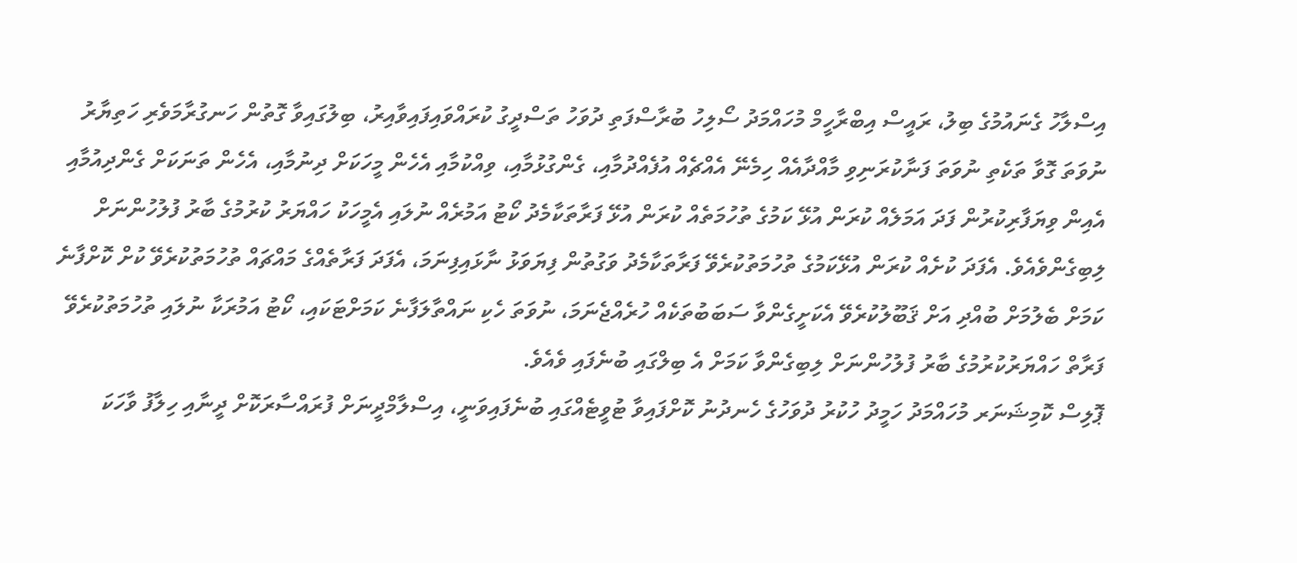އިސްލާހު ގެނައުމުގެ ބިލު، ރައީސް އިބްރާހީމް މުހައްމަދު ސޯލިހު ބުރާސްފަތި ދުވަހު ތަސްދީގު ކުރައްވައިފައިވާއިރު، ބިލުގައިވާ ގޮތުން ހަނގުރާމަވެރި ހަތިޔާރު ނުވަތަ ގޮވާ ތަކެތި ނުވަތަ ފަނާކުރަނިވި މާއްދާއެއް ހިމެނޭ އެއްޗެއް އުފެއްދުމާއި، ގެންގުޅުމާއި، ވިއްކުމާއި އެހެން މީހަކަށް ދިނުމާއި، އެހެން ތަނަކަށް ގެންދިއުމާއި އެއިން ވިޔަފާރިކުރުން ފަދަ އަމަލެއް ކުރަން އުޅޭ ކަމުގެ ތުހުމަތެއް ކުރަން އުޅޭ ފަރާތަކާމެދު ކޯޓު އަމުރެއް ނުލައި އެމީހަކު ހައްޔަރު ކުރުމުގެ ބާރު ފުލުހުންނަށް ލިބިގެންވެއެވެ. އެފަދަ ކުށެއް ކުރަން އުޅޭކަމުގެ ތުހުމަތުކުރެވޭ ފަރާތަކާމެދު ވަގުތުން ފިޔަވަޅު ނާޅައިފިނަމަ، އެފަދަ ފަރާތެއްގެ މައްޗައް ތުހުމަތުކުރެވޭ ކުށް ކޮށްފާނެ ކަމަށް ބެލުމަށް ބުއްދި އަށް ޤަބޫލުކުރެވޭ އެކަށީގެންވާ ސަބަބުތަކެއް ހުރެއްޖެނަމަ، ނުވަތަ ހެކި ނައްތާލަފާނެ ކަމަށްޓަކައި، ކޯޓު އަމުރަކާ ނުލައި ތުހުމަތުކުރެވޭ ފަރާތް ހައްޔަރުކުރުމުގެ ބާރު ފުލުހުންނަށް ލިބިގެންވާ ކަމަށް އެ ބިލްގައި ބުނެފައި ވެއެވެ.
ޕޮލިސް ކޮމިޝަނަރ މުހައްމަދު ހަމީދު ހުކުރު ދުވަހުގެ ހެނދުނު ކޮށްފައިވާ ޓުވީޓެއްގައި ބުނެފައިވަނީ، އިސްލާމްދީނަށް ފުރައްސާރަކޮށް ދީނާއި ހިލާފު ވާހަކަ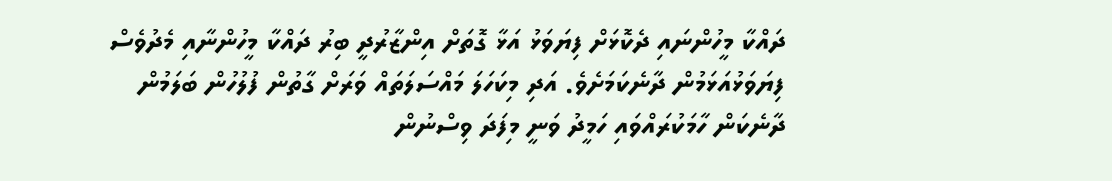ދައްކާ މީހުންނައި ދެކޮޅަށް ފިޔަވަޅު އަޅާ ގޮތަށް އިންޒާރުދީ ބިރު ދައްކާ މީހުންނާއި މެދުވެސް ފިޔަވަޅުއަޅަމުން ދާނެކަމަށެވެ. އަދި މިކަހަލަ މައްސަލަތައް ވަރަށް ގާތުން ފުލުހުން ބަލަމުން ދާނެކަން ހާމަކުރައްވައި ހަމީދު ވަނީ މިފަދަ ވިސްނުން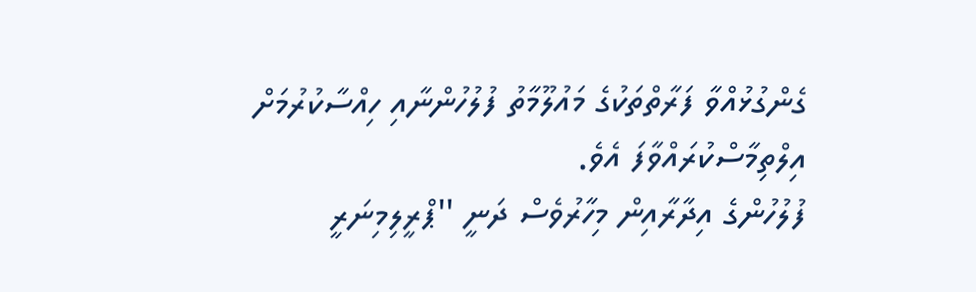ގެންގުޅުއްވާ ފަރާތްތަކުގެ މައުލޫމާތު ފުލުހުންނާއި ހިއްސާކުރުމަށް އިލްތިމާސްކުރައްވާފަ އެވެ.
ފުލުހުންގެ އިދާރާއިން މިހާރުވެސް ދަނީ ''ޕްރީލިމިނަރީ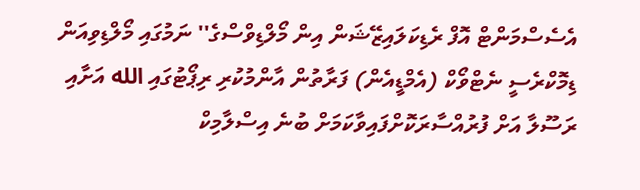އެސެސްމަންޓް އޮފް ރެޑިކަލައިޒޭޝަން އިން މޯލްޑިވްސްގެ'' ނަމުގައި މޯލްޑިވިއަން ޑިމޮކްރެސީ ނެޓްވޯކް (އެމްޑީއެން) ފަރާތުން އާންމުކުރި ރިޕޯޓުގައި الله އަށާއި ރަސޫލާ އަށް ފުރުއްސާރަކޮށްފައިވާކަމަށް ބުނެ އިސްލާމިކް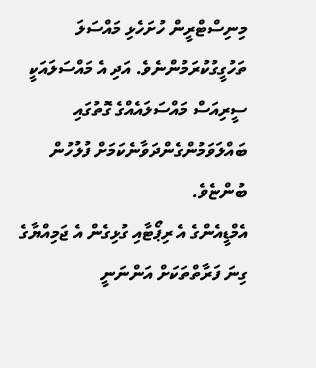މިނިސްޓްރީން ހުށަހެޅި މައްސަލަ ތަހުގީގުކުރަމުންނެވެ. އަދި އެ މައްސަލައަކީ ސީރިއަސް މައްސަލައެއްގެ ގޮތުގައި ބައްލަވަމުންގެންދަވާނެކަމަށް ފުލުހުން ބުންޏެވެ.
އެމްޑީއެންގެ އެ ރިޕޯޓާއި ގުޅިގެން އެ ޖަމިއްޔާގެ ގިނަ ފަރާތްތަކަށް އަންނަނީ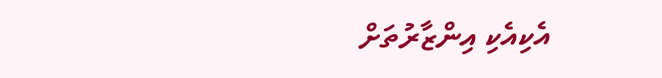އެކިއެކި އިންޒާރުތަށް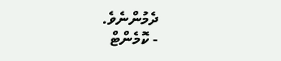ދެމުންނެވެ.
- ކޮމެންޓް